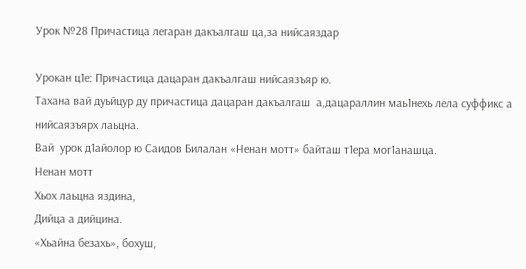Урок №28 Причастица легаран дакъалгаш ца,за нийсаяздар

Урокан ц1е: Причастица дацаран дакъалгаш нийсаязъяр ю.
Тахана вай дуьйцур ду причастица дацаран дакъалгаш  а,дацараллин маь1нехь лела суффикс а нийсаязъярх лаьцна.
Вай  урок д1айолор ю Саидов Билалан «Ненан мотт» байташ т1ера мог1анашца.
Ненан мотт
Хьох лаьцна яздина,
Дийца а дийцина.
«Хьайна безахь», бохуш,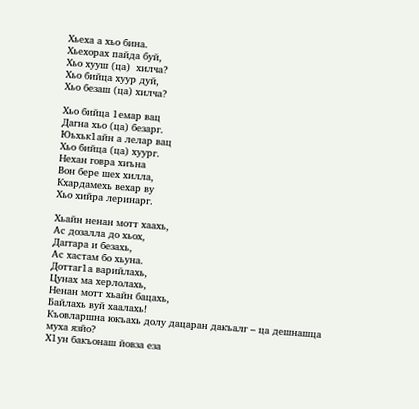Хьеха а хьо бина.
Хьехорах пайда буй,
Хьо хууш (ца)  хилча?
Хьо бийца хуур дуй,
Хьо безаш (ца) хилча?

Хьо бийца 1емар вац
Дагна хьо (ца) безарг.
Юьхьк1айн а лелар вац
Хьо бийца (ца) хуург.
Нехан говра хиъна
Вон бере шех хилла,
Кхардамехь вехар ву
Хьо хийра леринарг.

Хьайн ненан мотт хаахь,
Ас дозалла до хьох,
Даггара и безахь,
Ас хастам бо хьуна.
Доттаг1а варийлахь,
Цунах ма херлолахь,
Ненан мотт хьайн бацахь,
Байлахь вуй хаалахь!
Къовларшна юкъахь долу дацаран дакъалг – ца дешнашца муха язйо?
Х1ун бакъонаш йовза еза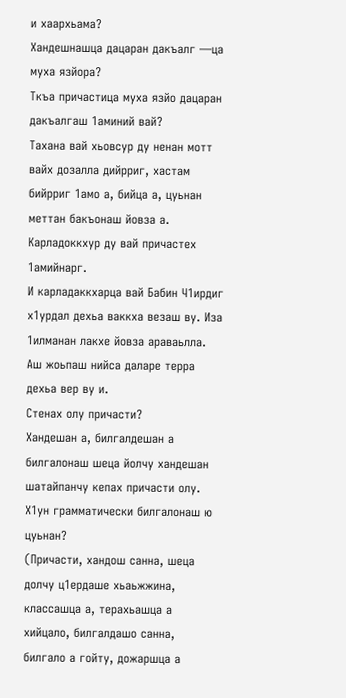и хаархьама?
Хандешнашца дацаран дакъалг —ца муха язйора?
Ткъа причастица муха язйо дацаран дакъалгаш 1аминий вай?
Тахана вай хьовсур ду ненан мотт вайх дозалла дийрриг, хастам бийрриг 1амо а, бийца а, цуьнан меттан бакъонаш йовза а.
Карладоккхур ду вай причастех 1амийнарг.
И карладаккхарца вай Бабин Ч1ирдиг х1урдал дехьа ваккха везаш ву. Иза 1илманан лакхе йовза араваьлла. Аш жоьпаш нийса даларе терра дехьа вер ву и.
Стенах олу причасти?
Хандешан а, билгалдешан а билгалонаш шеца йолчу хандешан шатайпанчу кепах причасти олу.
Х1ун грамматически билгалонаш ю цуьнан?
(Причасти, хандош санна, шеца долчу ц1ердаше хьаьжжина, классашца а, терахьашца а хийцало, билгалдашо санна,  билгало а гойту, дожаршца а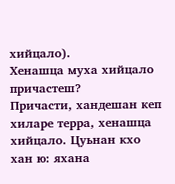хийцало).
Хенашца муха хийцало причастеш?
Причасти, хандешан кеп хиларе терра, хенашца хийцало. Цуьнан кхо хан ю: яхана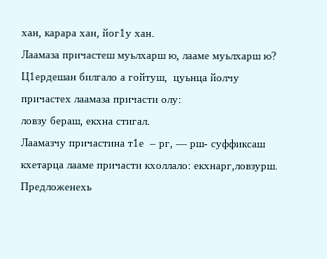хан, карара хан, йог1у хан.
Лаамаза причастеш муьлхарш ю, лааме муьлхарш ю?
Ц1ердешан билгало а гойтуш,  цуьнца йолчу причастех лаамаза причасти олу:
ловзу бераш, екхна стигал.
Лаамазчу причастина т1е  – рг, — рш- суффиксаш кхетарца лааме причасти кхоллало: екхнарг,ловзурш.
Предложенехь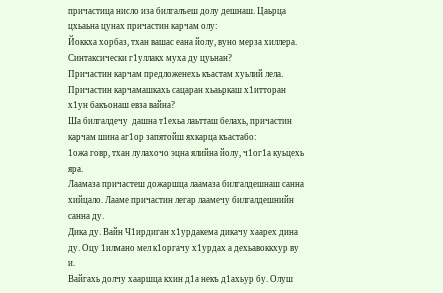причастица нисло иза билгалъеш долу дешнаш. Цаьрца цхьаьна цунах причастин карчам олу:
Йоккха хорбаз, тхан вашас еана йолу, вуно мерза хиллера.
Синтаксически г1уллакх муха ду цуьнан?
Причастин карчам предложенехь къастам хуьлий лела.
Причастин карчамашкахь сацаран хьаьркаш х1итторан  х1ун бакъонаш евза вайна?
Ша билгалдечу  дашна т1ехьа лаьтташ белахь, причастин карчам шина аг1ор запятойш яхкарца къастабо:
1ожа говр, тхан лулахочо эцна ялийна йолу, ч1ог1а куьцехь яра.
Лаамаза причастеш дожаршца лаамаза билгалдешнаш санна хийцало. Лааме причастин легар лаамечу билгалдешнийн санна ду.
Дика ду. Вайн Ч1ирдиган х1урдакема дикачу хаарех дина ду. Оцу 1илмано мел к1оргачу х1урдах а дехьавоккхур ву и.
Вайгахь долчу хааршца кхин д1а некъ д1ахьур бу. Олуш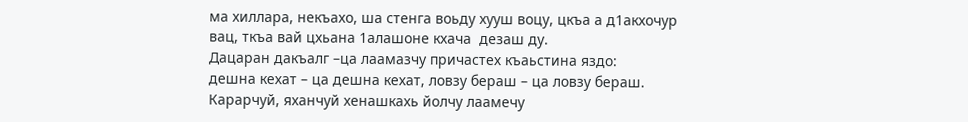ма хиллара, некъахо, ша стенга воьду хууш воцу, цкъа а д1акхочур вац, ткъа вай цхьана 1алашоне кхача  дезаш ду.
Дацаран дакъалг –ца лаамазчу причастех къаьстина яздо:
дешна кехат – ца дешна кехат, ловзу бераш – ца ловзу бераш.
Карарчуй, яханчуй хенашкахь йолчу лаамечу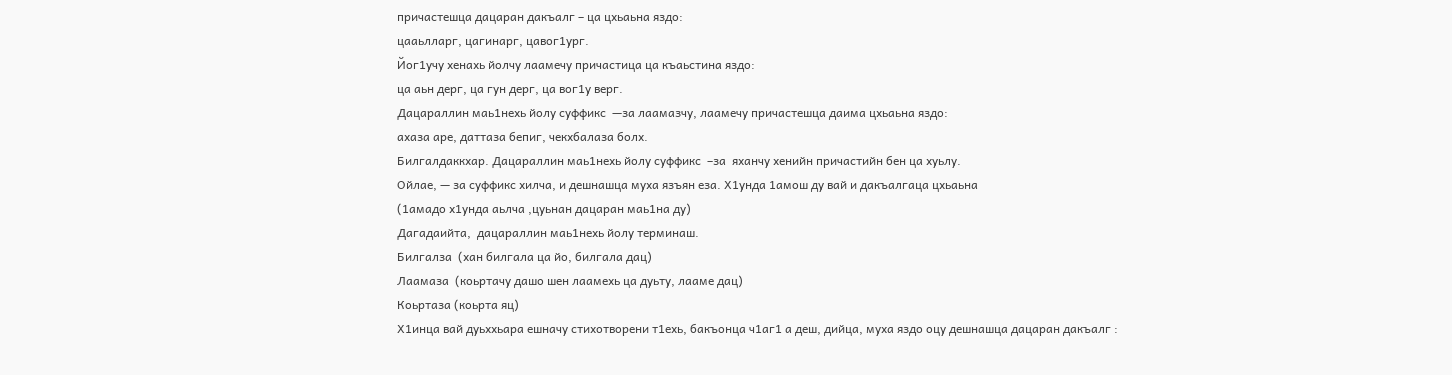причастешца дацаран дакъалг – ца цхьаьна яздо:
цааьлларг, цагинарг, цавог1ург.
Йог1учу хенахь йолчу лаамечу причастица ца къаьстина яздо:
ца аьн дерг, ца гун дерг, ца вог1у верг.
Дацараллин маь1нехь йолу суффикс  —за лаамазчу, лаамечу причастешца даима цхьаьна яздо:
ахаза аре, даттаза бепиг, чекхбалаза болх.
Билгалдаккхар. Дацараллин маь1нехь йолу суффикс  –за  яханчу хенийн причастийн бен ца хуьлу.
Ойлае, — за суффикс хилча, и дешнашца муха язъян еза. Х1унда 1амош ду вай и дакъалгаца цхьаьна
(1амадо х1унда аьлча ,цуьнан дацаран маь1на ду)
Дагадаийта,  дацараллин маь1нехь йолу терминаш.
Билгалза  (хан билгала ца йо, билгала дац)
Лаамаза  (коьртачу дашо шен лаамехь ца дуьту, лааме дац)
Коьртаза (коьрта яц)
Х1инца вай дуьххьара ешначу стихотворени т1ехь, бакъонца ч1аг1 а деш, дийца, муха яздо оцу дешнашца дацаран дакъалг :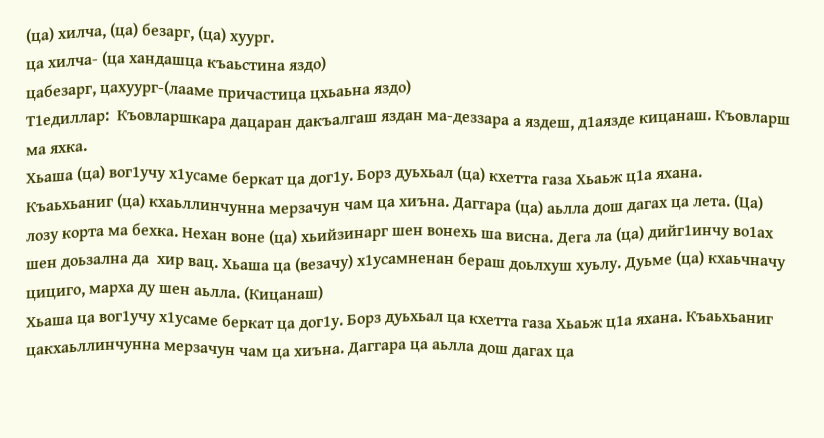(ца) хилча, (ца) безарг, (ца) хуург.
ца хилча- (ца хандашца къаьстина яздо)
цабезарг, цахуург-(лааме причастица цхьаьна яздо)
Т1едиллар:  Къовларшкара дацаран дакъалгаш яздан ма-деззара а яздеш, д1аязде кицанаш. Къовларш ма яхка.
Хьаша (ца) вог1учу х1усаме беркат ца дог1у. Борз дуьхьал (ца) кхетта газа Хьаьж ц1а яхана. Къаьхьаниг (ца) кхаьллинчунна мерзачун чам ца хиъна. Даггара (ца) аьлла дош дагах ца лета. (Ца) лозу корта ма бехка. Нехан воне (ца) хьийзинарг шен вонехь ша висна. Дега ла (ца) дийг1инчу во1ах шен доьзална да  хир вац. Хьаша ца (везачу) х1усамненан бераш доьлхуш хуьлу. Дуьме (ца) кхаьчначу цициго, марха ду шен аьлла. (Кицанаш)
Хьаша ца вог1учу х1усаме беркат ца дог1у. Борз дуьхьал ца кхетта газа Хьаьж ц1а яхана. Къаьхьаниг цакхаьллинчунна мерзачун чам ца хиъна. Даггара ца аьлла дош дагах ца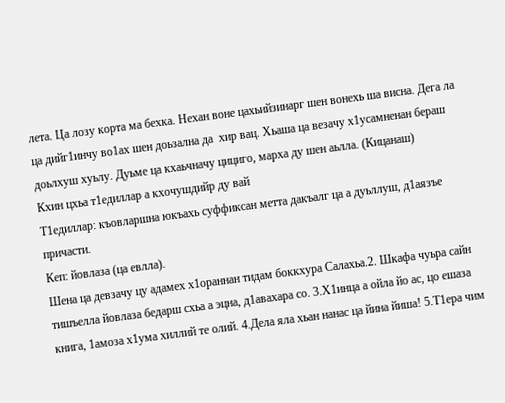лета. Ца лозу корта ма бехка. Нехан воне цахьийзинарг шен вонехь ша висна. Дега ла ца дийг1инчу во1ах шен доьзална да  хир вац. Хьаша ца везачу х1усамненан бераш доьлхуш хуьлу. Дуьме ца кхаьчначу цициго, марха ду шен аьлла. (Кицанаш)
Кхин цхьа т1едиллар а кхочушдийр ду вай
Т1едиллар: къовларшна юкъахь суффиксан метта дакъалг ца а дуьллуш, д1аязъе причасти.
Кеп: йовлаза (ца евлла).
Шена ца девзачу цу адамех х1ораннан тидам боккхура Салахьа.2. Шкафа чуьра сайн тишъелла йовлаза бедарш схьа а эцна, д1авахара со. 3.Х1инца а ойла йо ас, цо ешаза книга, 1амоза х1ума хиллий те олий. 4.Дела яла хьан нанас ца йина йиша! 5.Т1ера чим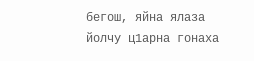бегош, яйна ялаза йолчу ц1арна гонаха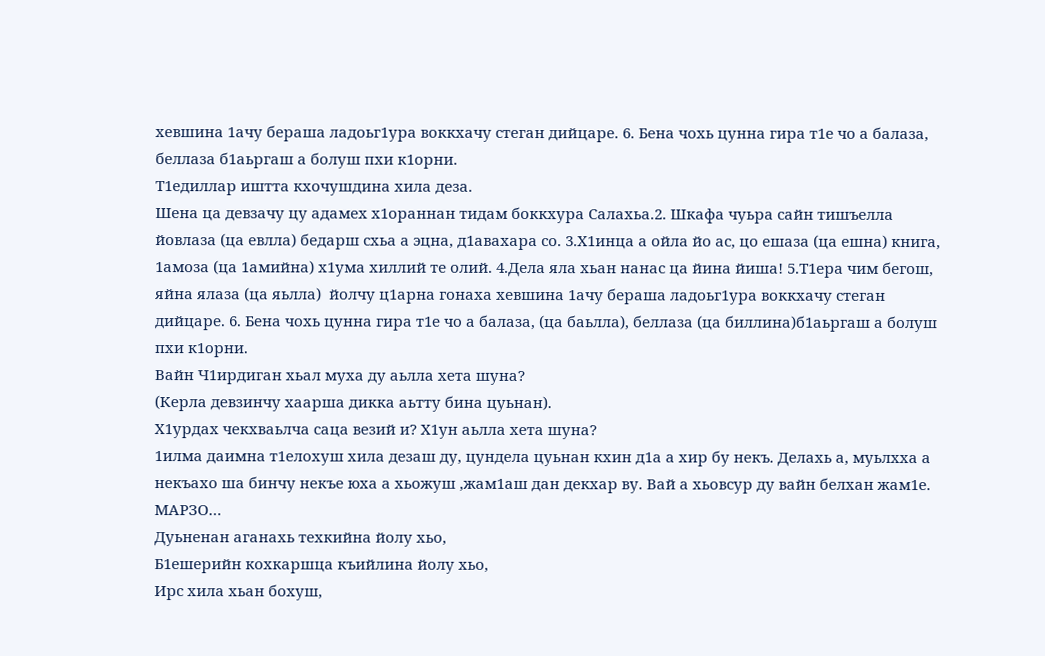хевшина 1ачу бераша ладоьг1ура воккхачу стеган дийцаре. 6. Бена чохь цунна гира т1е чо а балаза, беллаза б1аьргаш а болуш пхи к1орни.
Т1едиллар иштта кхочушдина хила деза.
Шена ца девзачу цу адамех х1ораннан тидам боккхура Салахьа.2. Шкафа чуьра сайн тишъелла йовлаза (ца евлла) бедарш схьа а эцна, д1авахара со. 3.Х1инца а ойла йо ас, цо ешаза (ца ешна) книга, 1амоза (ца 1амийна) х1ума хиллий те олий. 4.Дела яла хьан нанас ца йина йиша! 5.Т1ера чим бегош, яйна ялаза (ца яьлла)  йолчу ц1арна гонаха хевшина 1ачу бераша ладоьг1ура воккхачу стеган дийцаре. 6. Бена чохь цунна гира т1е чо а балаза, (ца баьлла), беллаза (ца биллина)б1аьргаш а болуш пхи к1орни.
Вайн Ч1ирдиган хьал муха ду аьлла хета шуна?
(Керла девзинчу хаарша дикка аьтту бина цуьнан).
Х1урдах чекхваьлча саца везий и? Х1ун аьлла хета шуна?
1илма даимна т1елохуш хила дезаш ду, цундела цуьнан кхин д1а а хир бу некъ. Делахь а, муьлхха а некъахо ша бинчу некъе юха а хьожуш ,жам1аш дан декхар ву. Вай а хьовсур ду вайн белхан жам1е.
МАРЗО…
Дуьненан аганахь техкийна йолу хьо,
Б1ешерийн кохкаршца къийлина йолу хьо,
Ирс хила хьан бохуш,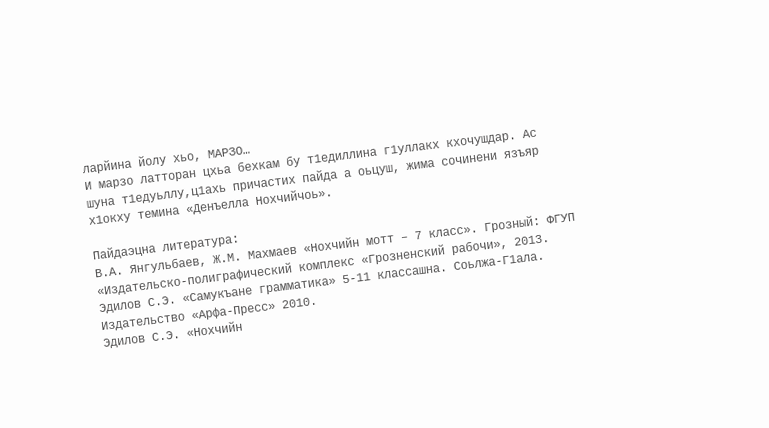ларйина йолу хьо, МАРЗО…
И марзо латторан цхьа бехкам бу т1едиллина г1уллакх кхочушдар. Ас шуна т1едуьллу,ц1ахь причастих пайда а оьцуш, жима сочинени язъяр х1окху темина «Денъелла Нохчийчоь».

Пайдаэцна литература:
В.А. Янгульбаев, Ж.М. Махмаев «Нохчийн мотт – 7 класс». Грозный: ФГУП «Издательско-полиграфический комплекс «Грозненский рабочи», 2013.
Эдилов С.Э. «Самукъане грамматика» 5-11 классашна. Соьлжа-Г1ала. Издательство «Арфа-Пресс» 2010.
Эдилов С.Э. «Нохчийн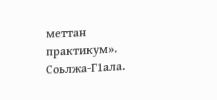меттан практикум». Соьлжа-Г1ала.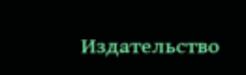Издательство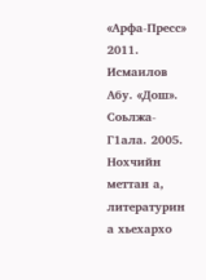«Арфа-Пресс» 2011.
Исмаилов Абу. «Дош». Соьлжа-Г1ала. 2005.
Нохчийн меттан а, литературин а хьехархо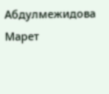Абдулмежидова Марет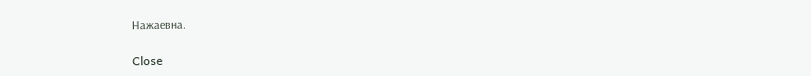Нажаевна.

Close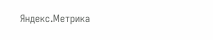Яндекс.Метрика